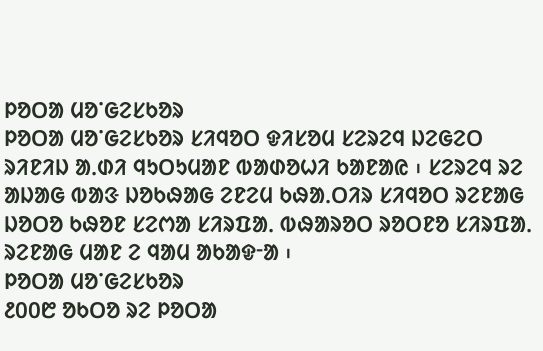ᱞᱚᱛᱟ ᱢᱚᱸᱜᱮᱥᱠᱚᱨ
ᱞᱚᱛᱟ ᱢᱚᱸᱜᱮᱥᱠᱚᱨ ᱥᱤᱧᱚᱛ ᱫᱤᱥᱚᱢ ᱥᱮᱨᱮᱧ ᱡᱮᱜᱮᱛ ᱨᱤᱱᱤᱡ ᱟᱹᱰᱤ ᱧᱩᱛᱩᱢᱟᱱ ᱵᱟᱰᱚᱦᱤ ᱠᱟᱱᱟᱭ ᱾ ᱥᱮᱨᱮᱧ ᱨᱮ ᱟᱡᱟᱜ ᱵᱟᱝ ᱡᱚᱠᱷᱟᱜ ᱮᱱᱮᱢ ᱠᱷᱟᱹᱛᱤᱨ ᱥᱤᱧᱚᱛ ᱨᱮᱱᱟᱜ ᱡᱚᱛᱚ ᱠᱷᱚᱱ ᱥᱮᱬᱟ ᱥᱤᱨᱯᱟᱹ ᱵᱷᱟᱨᱚᱛ ᱨᱚᱛᱱᱚ ᱥᱤᱨᱯᱟᱹ ᱨᱮᱱᱟᱜ ᱢᱟᱱ ᱮ ᱧᱟᱢ ᱟᱠᱟᱫᱼᱟ ᱾
ᱞᱚᱛᱟ ᱢᱚᱸᱜᱮᱥᱠᱚᱨ
᱒᱐᱐᱘ ᱚᱠᱛᱚ ᱨᱮ ᱞᱚᱛᱟ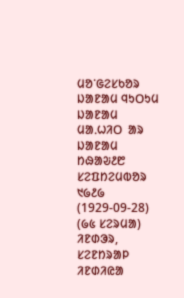ᱢᱚᱸᱜᱮᱥᱠᱚᱨ
ᱡᱟᱱᱟᱢ ᱧᱩᱛᱩᱢ ᱡᱟᱱᱟᱢ ᱢᱟᱹᱦᱤᱛ  ᱟᱨ  ᱡᱟᱱᱟᱢ ᱴᱷᱟᱶ᱒᱘ ᱥᱮᱯᱴᱮᱢᱵᱚᱨ ᱑᱙᱒᱙ (1929-09-28) (᱙᱕ ᱥᱮᱨᱢᱟ)
ᱤᱱᱰᱳᱨ, ᱥᱮᱱᱴᱨᱟᱞ ᱤᱱᱰᱤᱭᱟ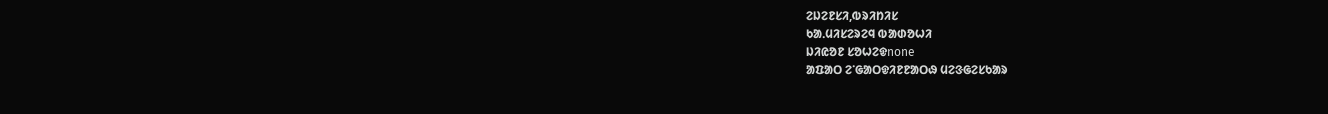ᱮᱡᱮᱱᱥᱤ,ᱵᱨᱤᱴᱤᱥ
ᱠᱟᱹᱢᱤᱥᱮᱨᱮᱧ ᱵᱟᱰᱚᱦᱤ
ᱡᱤᱭᱚᱱ ᱥᱚᱦᱮᱫnone
ᱟᱯᱟᱛ ᱮᱸᱜᱟᱛᱫᱤᱱᱱᱟᱛᱷ ᱢᱮᱝᱜᱮᱥᱠᱟᱨ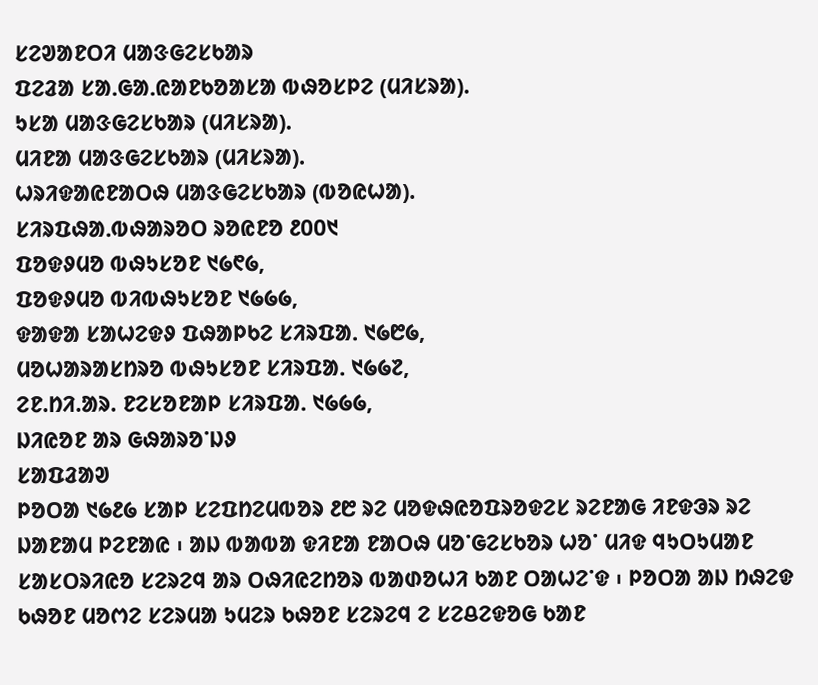ᱥᱮᱣᱟᱱᱛᱤ ᱢᱟᱝᱜᱮᱥᱠᱟᱨ
ᱯᱮᱲᱟ ᱥᱟᱹᱜᱟᱹᱭᱟᱱᱠᱚᱟᱥᱟ ᱵᱷᱚᱥᱞᱮ (ᱢᱤᱥᱨᱟ).
ᱩᱥᱟ ᱢᱟᱝᱜᱮᱥᱠᱟᱨ (ᱢᱤᱥᱨᱟ).
ᱢᱤᱱᱟ ᱢᱟᱝᱜᱮᱥᱠᱟᱨ (ᱢᱤᱥᱨᱟ).
ᱦᱨᱤᱫᱟᱭᱱᱟᱛᱷ ᱢᱟᱝᱜᱮᱥᱠᱟᱨ (ᱵᱚᱭᱦᱟ).
ᱥᱤᱨᱯᱷᱟᱹᱵᱷᱟᱨᱚᱛ ᱨᱚᱭᱱᱚ ᱒᱐᱐᱑
ᱯᱚᱫᱽᱢᱚ ᱵᱷᱩᱥᱚᱱ ᱑᱙᱖᱙,
ᱯᱚᱫᱽᱢᱚ ᱵᱤᱵᱷᱩᱥᱚᱱ ᱑᱙᱙᱙,
ᱫᱟᱫᱟ ᱥᱟᱦᱮᱫᱽ ᱯᱷᱟᱞᱠᱮ ᱥᱤᱨᱯᱟᱹ ᱑᱙᱘᱙,
ᱢᱚᱦᱟᱨᱟᱥᱴᱨᱚ ᱵᱷᱩᱥᱚᱱ ᱥᱤᱨᱯᱟᱹ ᱑᱙᱙᱗,
ᱮᱱ.ᱴᱤ.ᱟᱨ. ᱱᱮᱥᱚᱱᱟᱞ ᱥᱤᱨᱯᱟᱹ ᱑᱙᱙᱙,
ᱡᱤᱭᱚᱱ ᱟᱨ ᱜᱷᱟᱨᱚᱸᱡᱽ
ᱥᱟᱯᱲᱟᱣ
ᱞᱚᱛᱟ ᱑᱙᱒᱙ ᱥᱟᱞ ᱥᱮᱯᱴᱮᱢᱵᱚᱨ ᱒᱘ ᱨᱮ ᱢᱚᱫᱷᱭᱚᱯᱨᱚᱫᱮᱥ ᱨᱮᱱᱟᱜ ᱤᱱᱫᱳᱨ ᱨᱮ ᱡᱟᱱᱟᱢ ᱞᱮᱱᱟᱭ ᱾ ᱟᱡ ᱵᱟᱵᱟ ᱫᱤᱱᱟ ᱱᱟᱛᱷ ᱢᱚᱸᱜᱮᱥᱠᱚᱨ ᱦᱚᱸ ᱢᱤᱫ ᱧᱩᱛᱩᱢᱟᱱ ᱥᱟᱥᱛᱨᱤᱭᱚ ᱥᱮᱨᱮᱧ ᱟᱨ ᱛᱷᱤᱭᱮᱴᱚᱨ ᱵᱟᱰᱚᱦᱤ ᱠᱟᱱ ᱛᱟᱦᱮᱸᱫ ᱾ ᱞᱚᱛᱟ ᱟᱡ ᱴᱷᱮᱫ ᱠᱷᱚᱱ ᱢᱚᱬᱮ ᱥᱮᱨᱢᱟ ᱩᱢᱮᱨ ᱠᱷᱚᱱ ᱥᱮᱨᱮᱧ ᱮ ᱥᱮᱪᱮᱫᱚᱜ ᱠᱟᱱ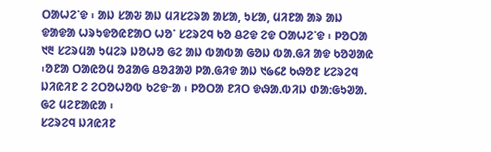ᱛᱟᱦᱮᱸᱫ ᱾ ᱟᱡ ᱥᱟᱶ ᱟᱡ ᱢᱤᱥᱮᱨᱟ ᱟᱥᱟ, ᱩᱥᱟ, ᱢᱤᱱᱟ ᱟᱨ ᱟᱡ ᱫᱟᱫᱟ ᱦᱨᱩᱫᱚᱭᱱᱟᱛ ᱦᱚᱸ ᱥᱮᱨᱮᱧ ᱠᱚ ᱪᱮᱫ ᱮᱫ ᱛᱟᱦᱮᱸᱫ ᱾ ᱞᱚᱛᱟ ᱑᱓ ᱥᱮᱨᱢᱟ ᱩᱢᱮᱨ ᱡᱚᱦᱚ ᱜᱮ ᱟᱡ ᱵᱟᱵᱟ ᱜᱚᱡ ᱵᱟᱹᱜᱤ ᱟᱫ ᱠᱚᱣᱟᱭ ᱾ᱚᱱᱟ ᱛᱟᱭᱚᱢ ᱚᱲᱟᱜ ᱪᱚᱲᱟᱣ ᱞᱟᱹᱜᱤᱫ ᱟᱡ ᱑᱙᱔᱒ ᱠᱷᱚᱱ ᱥᱮᱨᱮᱧ ᱡᱤᱭᱤᱱ ᱮ ᱮᱛᱚᱦᱚᱵ ᱠᱮᱫᱼᱟ ᱾ ᱞᱚᱛᱟ ᱱᱤᱛ ᱫᱷᱟᱹᱵᱤᱡ ᱰᱟᱺᱜᱩᱣᱟᱹ ᱜᱮ ᱢᱮᱱᱟᱭᱟ ᱾
ᱥᱮᱨᱮᱧ ᱡᱤᱭᱤᱱ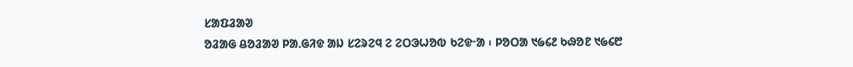ᱥᱟᱯᱲᱟᱣ
ᱚᱲᱟᱜ ᱪᱚᱲᱟᱣ ᱞᱟᱹᱜᱤᱫ ᱟᱡ ᱥᱮᱨᱮᱧ ᱮ ᱮᱛᱳᱦᱚᱵ ᱠᱮᱫᱼᱟ ᱾ ᱞᱚᱛᱟ ᱑᱙᱔᱒ ᱠᱷᱚᱱ ᱑᱙᱔᱘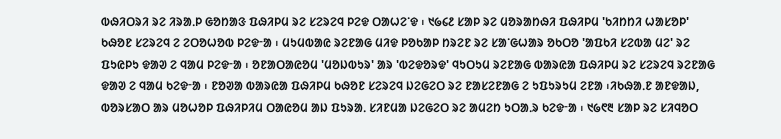ᱵᱷᱤᱛᱨᱤ ᱨᱮ ᱤᱨᱟᱹᱞ ᱜᱚᱴᱟᱝ ᱯᱷᱤᱞᱢ ᱨᱮ ᱥᱮᱨᱮᱧ ᱞᱮᱫ ᱛᱟᱦᱮᱸᱫ ᱾ ᱑᱙᱔᱒ ᱥᱟᱞ ᱨᱮ ᱢᱚᱨᱟᱴᱷᱤ ᱯᱷᱤᱞᱢ 'ᱠᱤᱴᱴᱤ ᱦᱟᱥᱚᱞ' ᱠᱷᱚᱱ ᱥᱮᱨᱮᱧ ᱮ ᱮᱛᱚᱦᱚᱵ ᱞᱮᱫᱼᱟ ᱾ ᱢᱩᱢᱵᱟᱭ ᱨᱮᱱᱟᱜ ᱢᱤᱫ ᱞᱚᱠᱟᱞ ᱴᱨᱮᱱ ᱨᱮ ᱥᱟᱸᱜᱦᱟᱨ ᱚᱠᱛᱚ 'ᱟᱯᱠᱤ ᱥᱮᱵᱟ ᱢᱮ' ᱨᱮ ᱯᱩᱭᱞᱩ ᱫᱟᱣ ᱮ ᱧᱟᱢ ᱞᱮᱫᱼᱟ ᱾ ᱚᱱᱟᱛᱟᱭᱚᱢ 'ᱢᱚᱡᱵᱩᱨ' ᱟᱨ 'ᱵᱮᱫᱚᱨᱫ' ᱧᱩᱛᱩᱢ ᱨᱮᱱᱟᱜ ᱵᱟᱨᱭᱟ ᱯᱷᱤᱞᱢ ᱨᱮ ᱥᱮᱨᱮᱧ ᱨᱮᱱᱟᱜ ᱫᱟᱣ ᱮ ᱧᱟᱢ ᱠᱮᱫᱼᱟ ᱾ ᱱᱚᱣᱟ ᱵᱟᱨᱭᱟ ᱯᱷᱤᱞᱢ ᱠᱷᱚᱱ ᱥᱮᱨᱮᱧ ᱡᱮᱜᱮᱛ ᱨᱮ ᱱᱟᱥᱮᱱᱟᱜ ᱮ ᱩᱯᱩᱨᱩᱢ ᱮᱱᱟ ᱾ᱤᱠᱷᱟᱹᱱ ᱟᱱᱫᱟᱡ, ᱵᱚᱨᱥᱟᱛ ᱟᱨ ᱢᱚᱦᱚᱞ ᱯᱷᱤᱞᱤᱢ ᱛᱟᱭᱚᱢ ᱟᱡ ᱯᱩᱨᱟᱹ ᱥᱤᱱᱢᱟ ᱡᱮᱜᱮᱛ ᱨᱮ ᱟᱢᱮᱴ ᱩᱛᱟᱹᱨ ᱠᱮᱫᱼᱟ ᱾ ᱑᱙᱖᱓ ᱥᱟᱞ ᱨᱮ ᱥᱤᱧᱚᱛ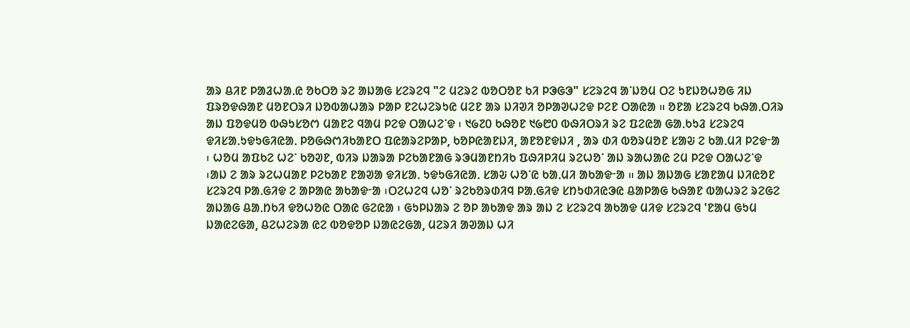ᱟᱨ ᱪᱤᱱ ᱞᱟᱲᱦᱟᱹᱭ ᱚᱠᱛᱚ ᱨᱮ ᱟᱡᱟᱜ ᱥᱮᱨᱮᱧ "ᱮ ᱢᱮᱨᱮ ᱵᱚᱛᱚᱱ ᱠᱤ ᱞᱳᱜᱳ" ᱥᱮᱨᱮᱧ ᱟᱸᱡᱚᱢ ᱛᱮ ᱩᱱᱡᱚᱦᱚᱜ ᱤᱡ ᱯᱨᱚᱫᱷᱟᱱ ᱢᱚᱱᱛᱨᱤ ᱡᱚᱵᱟᱦᱟᱨ ᱞᱟᱞ ᱱᱮᱦᱮᱨᱩᱭ ᱢᱮᱱ ᱟᱨ ᱡᱤᱣᱤ ᱚᱞᱟᱣᱦᱮᱫ ᱞᱮᱱ ᱛᱟᱭᱟ ᱿ ᱚᱱᱟ ᱥᱮᱨᱮᱧ ᱠᱷᱟᱹᱛᱤᱨ ᱟᱡ ᱯᱚᱫᱢᱚ ᱵᱷᱩᱥᱚᱬ ᱢᱟᱱᱮ ᱧᱟᱢ ᱞᱮᱫ ᱛᱟᱦᱮᱸᱫ ᱾ ᱑᱙᱗᱐ ᱠᱷᱚᱱ ᱑᱙᱘᱐ ᱵᱷᱤᱛᱨᱤ ᱨᱮ ᱯᱮᱭᱟ ᱜᱟᱹᱠᱩᱲ ᱥᱮᱨᱮᱧ ᱫᱤᱥᱟᱹᱩᱫᱩᱜᱤᱭᱟᱹ ᱞᱚᱜᱷᱬᱤᱠᱟᱱᱛ ᱯᱭᱟᱨᱮᱞᱟᱞ, ᱠᱚᱞᱭᱟᱱᱡᱤ, ᱟᱱᱚᱱᱫᱡᱤ , ᱟᱨ ᱰᱤ ᱵᱚᱨᱢᱚᱱ ᱥᱟᱶ ᱮ ᱠᱟᱹᱢᱤ ᱞᱮᱫᱼᱟ ᱾ ᱦᱚᱢ ᱟᱯᱠᱮ ᱦᱮᱸ ᱠᱚᱣᱱ, ᱵᱤᱨ ᱡᱟᱨᱟ ᱞᱮᱠᱟᱱᱟᱜ ᱨᱳᱢᱟᱱᱴᱤᱠ ᱯᱷᱤᱞᱤᱢ ᱨᱮᱦᱚᱸ ᱟᱡ ᱨᱟᱦᱟᱭ ᱮᱢ ᱞᱮᱫ ᱛᱟᱦᱮᱸᱫ ᱾ᱟᱡ ᱮ ᱟᱨ ᱨᱮᱦᱢᱟᱱ ᱞᱮᱠᱟᱱ ᱱᱟᱣᱟ ᱫᱤᱥᱟᱹ ᱩᱫᱩᱜᱤᱭᱟᱹ ᱥᱟᱶ ᱦᱚᱸᱭ ᱠᱟᱹᱢᱤ ᱟᱠᱟᱫᱼᱟ ᱿ ᱟᱡ ᱟᱡᱟᱜ ᱥᱟᱱᱟᱢ ᱡᱤᱭᱚᱱ ᱥᱮᱨᱮᱧ ᱞᱟᱹᱜᱤᱫ ᱮ ᱟᱞᱟᱭ ᱟᱠᱟᱫᱼᱟ ᱾ᱛᱮᱦᱮᱧ ᱦᱚᱸ ᱨᱮᱠᱚᱨᱰᱤᱧ ᱞᱟᱹᱜᱤᱫ ᱥᱴᱩᱰᱤᱭᱳᱭ ᱪᱟᱞᱟᱜ ᱠᱷᱟᱱ ᱵᱟᱦᱨᱮ ᱨᱮᱜᱮ ᱟᱡᱟᱜ ᱪᱟᱹᱴᱠᱤ ᱫᱚᱦᱚᱭ ᱛᱟᱭ ᱜᱮᱭᱟ ᱾ ᱜᱩᱞᱡᱟᱨ ᱮ ᱚᱞ ᱟᱠᱟᱫ ᱟᱨ ᱟᱡ ᱮ ᱥᱮᱨᱮᱧ ᱟᱠᱟᱫ ᱢᱤᱫ ᱥᱮᱨᱮᱧ 'ᱱᱟᱢ ᱜᱩᱢ ᱡᱟᱭᱮᱜᱟ, ᱪᱮᱦᱮᱨᱟ ᱭᱮ ᱵᱚᱫᱚᱞ ᱡᱟᱭᱮᱜᱟ, ᱢᱮᱨᱤ ᱟᱣᱟᱡ ᱦᱤ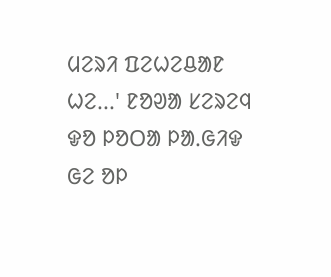ᱢᱮᱨᱤ ᱯᱮᱦᱮᱪᱟᱱ ᱦᱮᱹᱹᱹ' ᱱᱚᱣᱟ ᱥᱮᱨᱮᱧ ᱫᱚ ᱞᱚᱛᱟ ᱞᱟᱹᱜᱤᱫ ᱜᱮ ᱚᱞ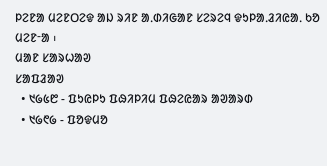ᱞᱮᱱᱟ ᱢᱮᱱᱛᱮᱫ ᱟᱡ ᱨᱤᱱ ᱟᱹᱰᱤᱜᱟᱱ ᱥᱮᱨᱮᱧ ᱫᱩᱞᱟᱹᱲᱤᱭᱟᱹ ᱠᱚ ᱢᱮᱱᱼᱟ ᱾
ᱢᱟᱱ ᱥᱟᱨᱦᱟᱣ
ᱥᱟᱯᱲᱟᱣ
  • ᱑᱙᱕᱘ - ᱯᱩᱭᱞᱩ ᱯᱷᱤᱞᱤᱢ ᱯᱷᱮᱭᱟᱨ ᱟᱣᱟᱨᱰ
  • ᱑᱙᱖᱙ - ᱯᱚᱫᱢᱚ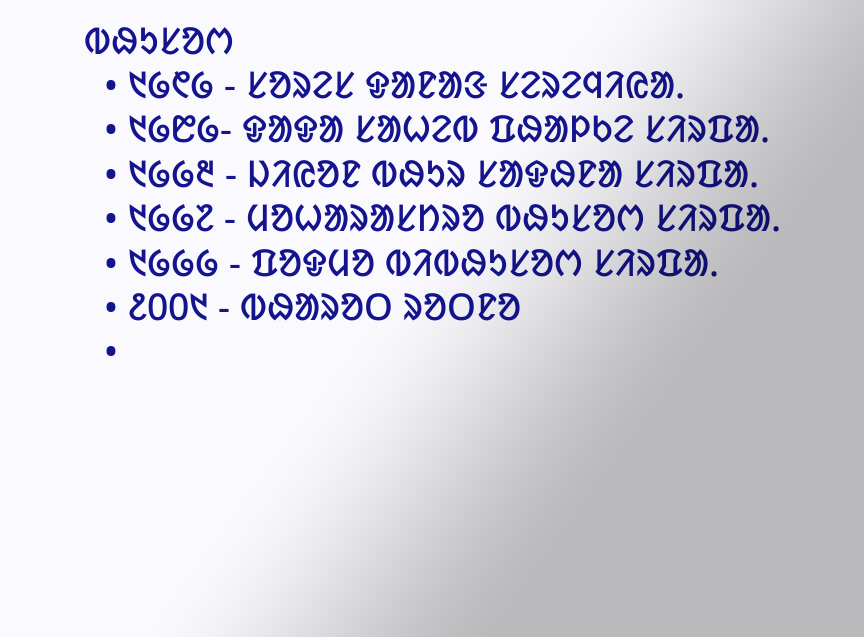ᱵᱷᱩᱥᱚᱬ
  • ᱑᱙᱖᱙ - ᱥᱚᱨᱮᱥ ᱫᱟᱱᱟᱝ ᱥᱮᱨᱮᱧᱤᱭᱟᱹ
  • ᱑᱙᱘᱙- ᱫᱟᱫᱟ ᱥᱟᱦᱮᱵ ᱯᱷᱟᱞᱠᱮ ᱥᱤᱨᱯᱟᱹ
  • ᱑᱙᱙᱓ - ᱡᱤᱭᱚᱱ ᱵᱷᱩᱨ ᱥᱟᱫᱷᱱᱟ ᱥᱤᱨᱯᱟᱹ
  • ᱑᱙᱙᱗ - ᱢᱚᱦᱟᱨᱟᱥᱴᱨᱚ ᱵᱷᱩᱥᱚᱬ ᱥᱤᱨᱯᱟᱹ
  • ᱑᱙᱙᱙ - ᱯᱚᱫᱢᱚ ᱵᱤᱵᱷᱩᱥᱚᱬ ᱥᱤᱨᱯᱟᱹ
  • ᱒᱐᱐᱑ - ᱵᱷᱟᱨᱚᱛ ᱨᱚᱛᱱᱚ
  •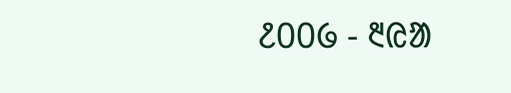᱒᱐᱐᱙ - ᱓ᱭᱟ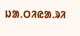ᱡᱟᱹᱛᱤᱭᱟᱹᱨᱤ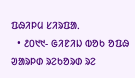ᱯᱷᱤᱞᱢ ᱥᱤᱨᱯᱟᱹ
  • ᱒᱐᱑᱑- ᱜᱤᱱᱤᱡ ᱵᱚᱠ ᱚᱯᱷ ᱣᱟᱨᱞᱰ ᱨᱮᱠᱚᱨᱰ ᱨᱮ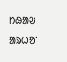ᱴᱷᱟᱶ
ᱟᱨᱦᱚᱸ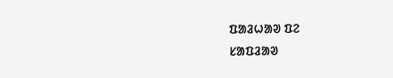ᱯᱟᱲᱦᱟᱣ ᱯᱮ
ᱥᱟᱯᱲᱟᱣ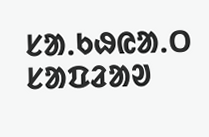ᱥᱟᱹᱠᱷᱭᱟᱹᱛ
ᱥᱟᱯᱲᱟᱣ